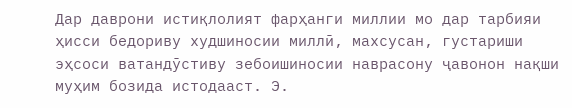Дар даврони истиқлолият фарҳанги миллии мо дар тарбияи ҳисси бедориву худшиносии миллӣ, махсусан, густариши эҳсоси ватандӯстиву зебоишиносии наврасону ҷавонон нақши муҳим бозида истодааст. Э.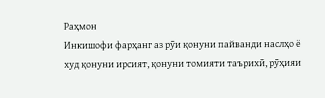Раҳмон
Инкишофи фарҳанг аз рӯи қонуни пайванди наслҳо ё худ қонуни ирсият, қонуни томияти таърихӣ, рӯҳияи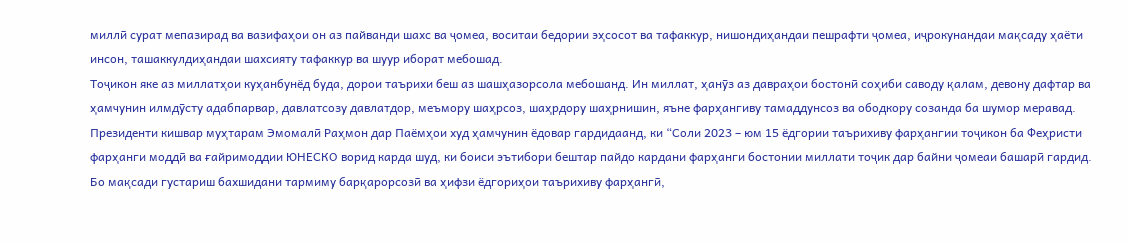миллӣ сурат мепазирад ва вазифаҳои он аз пайванди шахс ва ҷомеа, воситаи бедории эҳсосот ва тафаккур, нишондиҳандаи пешрафти ҷомеа, иҷрокунандаи мақсаду ҳаёти инсон, ташаккулдиҳандаи шахсияту тафаккур ва шуур иборат мебошад.
Тоҷикон яке аз миллатҳои куҳанбунёд буда, дорои таърихи беш аз шашҳазорсола мебошанд. Ин миллат, ҳанӯз аз давраҳои бостонӣ соҳиби саводу қалам, девону дафтар ва ҳамчунин илмдӯсту адабпарвар, давлатсозу давлатдор, меъмору шаҳрсоз, шаҳрдору шаҳрнишин, яъне фарҳангиву тамаддунсоз ва ободкору созанда ба шумор меравад.
Президенти кишвар муҳтарам Эмомалӣ Раҳмон дар Паёмҳои худ ҳамчунин ёдовар гардидаанд, ки “Соли 2023 – юм 15 ёдгории таърихиву фарҳангии тоҷикон ба Феҳристи фарҳанги моддӣ ва ғайримоддии ЮНЕСКО ворид карда шуд, ки боиси эътибори бештар пайдо кардани фарҳанги бостонии миллати тоҷик дар байни ҷомеаи башарӣ гардид.
Бо мақсади густариш бахшидани тармиму барқарорсозӣ ва ҳифзи ёдгориҳои таърихиву фарҳангӣ,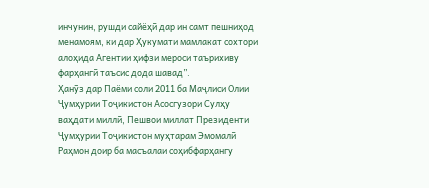инчунин, рушди сайёҳӣ дар ин самт пешниҳод менамоям, ки дар Ҳукумати мамлакат сохтори алоҳида Агентии ҳифзи мероси таърихиву фарҳангӣ таъсис дода шавад”.
Ҳанӯз дар Паёми соли 2011 ба Маҷлиси Олии Ҷумҳурии Тоҷикистон Асосгузори Сулҳу ваҳдати миллӣ, Пешвои миллат Президенти Ҷумҳурии Тоҷикистон муҳтарам Эмомалӣ Раҳмон доир ба масъалаи соҳибфарҳангу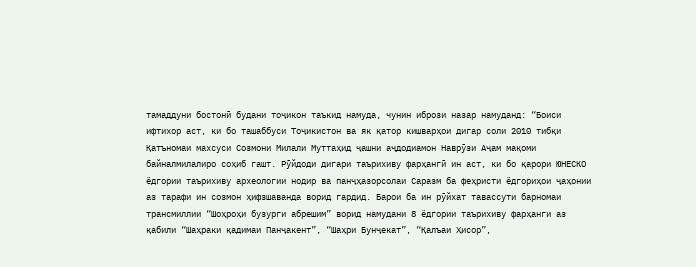тамаддуни бостонӣ будани тоҷикон таъкид намуда, чунин ибрози назар намуданд: “Боиси ифтихор аст, ки бо ташаббуси Тоҷикистон ва як қатор кишварҳои дигар соли 2010 тибқи Қатъномаи махсуси Созмони Милали Муттаҳид ҷашни аҷдодиамон Наврӯзи Аҷам мақоми байналмилалиро соҳиб гашт. Рӯйдоди дигари таърихиву фарҳангӣ ин аст, ки бо қарори ЮНЕСКО ёдгории таърихиву археологии нодир ва панҷҳазорсолаи Саразм ба феҳристи ёдгориҳои ҷаҳонии аз тарафи ин созмон ҳифзшаванда ворид гардид. Барои ба ин рӯйхат тавассути барномаи трансмиллии “Шоҳроҳи бузурги абрешим” ворид намудани 8 ёдгории таърихиву фарҳанги аз қабили “Шаҳраки қадимаи Панҷакент”, “Шаҳри Бунҷекат”, “Қалъаи Ҳисор”,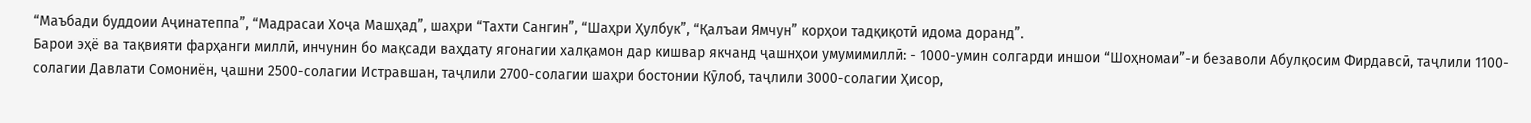“Маъбади буддоии Аҷинатеппа”, “Мадрасаи Хоҷа Машҳад”, шаҳри “Тахти Сангин”, “Шаҳри Ҳулбук”, “Қалъаи Ямчун” корҳои тадқиқотӣ идома доранд”.
Барои эҳё ва тақвияти фарҳанги миллӣ, инчунин бо мақсади ваҳдату ягонагии халқамон дар кишвар якчанд ҷашнҳои умумимиллӣ: - 1000-умин солгарди иншои “Шоҳномаи”-и безаволи Абулқосим Фирдавсӣ, таҷлили 1100-солагии Давлати Сомониён, ҷашни 2500-солагии Истравшан, таҷлили 2700-солагии шаҳри бостонии Кӯлоб, таҷлили 3000-солагии Ҳисор,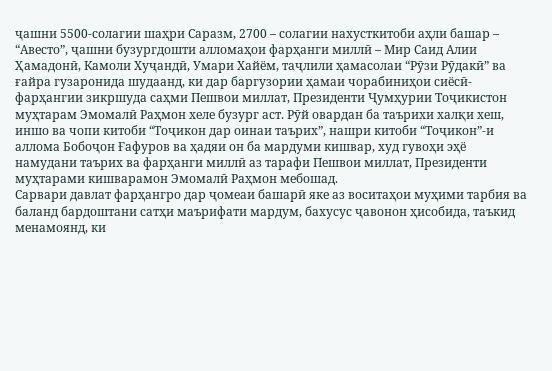ҷашни 5500-солагии шаҳри Саразм, 2700 – солагии нахусткитоби аҳли башар – “Авесто”, ҷашни бузургдошти алломаҳои фарҳанги миллӣ – Мир Саид Алии Ҳамадонӣ, Камоли Хуҷандӣ, Умари Хайём, таҷлили ҳамасолаи “Рӯзи Рӯдакӣ” ва ғайра гузаронида шудаанд, ки дар баргузории ҳамаи чорабиниҳои сиёсӣ-фарҳангии зикршуда саҳми Пешвои миллат, Президенти Ҷумҳурии Тоҷикистон муҳтарам Эмомалӣ Раҳмон хеле бузург аст. Рӯй овардан ба таърихи халқи хеш, иншо ва чопи китоби “Тоҷикон дар оинаи таърих”, нашри китоби “Тоҷикон”-и аллома Бобоҷон Ғафуров ва ҳадяи он ба мардуми кишвар, худ гувоҳи эҳё намудани таърих ва фарҳанги миллӣ аз тарафи Пешвои миллат, Президенти муҳтарами кишварамон Эмомалӣ Раҳмон мебошад.
Сарвари давлат фарҳангро дар ҷомеаи башарӣ яке аз воситаҳои муҳими тарбия ва баланд бардоштани сатҳи маърифати мардум, бахусус ҷавонон ҳисобида, таъкид менамоянд, ки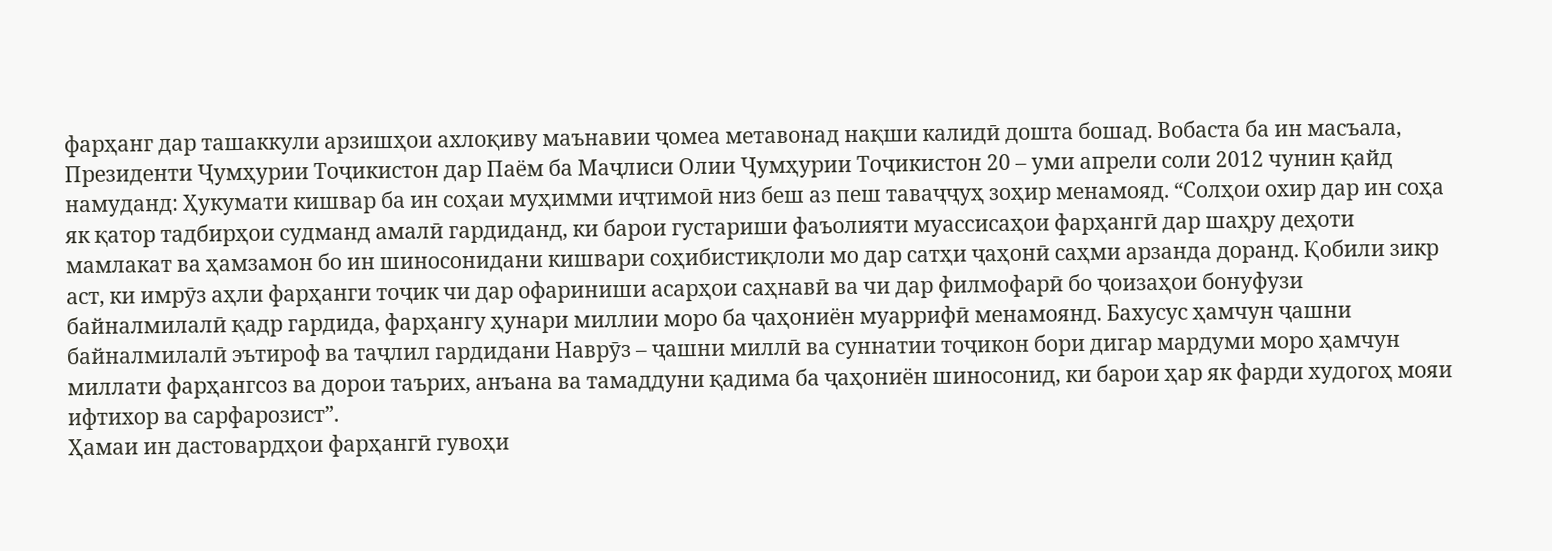фарҳанг дар ташаккули арзишҳои ахлоқиву маънавии ҷомеа метавонад нақши калидӣ дошта бошад. Вобаста ба ин масъала, Президенти Ҷумҳурии Тоҷикистон дар Паём ба Маҷлиси Олии Ҷумҳурии Тоҷикистон 20 – уми апрели соли 2012 чунин қайд намуданд: Ҳукумати кишвар ба ин соҳаи муҳимми иҷтимоӣ низ беш аз пеш таваҷҷуҳ зоҳир менамояд. “Солҳои охир дар ин соҳа як қатор тадбирҳои судманд амалӣ гардиданд, ки барои густариши фаъолияти муассисаҳои фарҳангӣ дар шаҳру деҳоти мамлакат ва ҳамзамон бо ин шиносонидани кишвари соҳибистиқлоли мо дар сатҳи ҷаҳонӣ саҳми арзанда доранд. Қобили зикр аст, ки имрӯз аҳли фарҳанги тоҷик чи дар офариниши асарҳои саҳнавӣ ва чи дар филмофарӣ бо ҷоизаҳои бонуфузи байналмилалӣ қадр гардида, фарҳангу ҳунари миллии моро ба ҷаҳониён муаррифӣ менамоянд. Бахусус ҳамчун ҷашни байналмилалӣ эътироф ва таҷлил гардидани Наврӯз – ҷашни миллӣ ва суннатии тоҷикон бори дигар мардуми моро ҳамчун миллати фарҳангсоз ва дорои таърих, анъана ва тамаддуни қадима ба ҷаҳониён шиносонид, ки барои ҳар як фарди худогоҳ мояи ифтихор ва сарфарозист”.
Ҳамаи ин дастовардҳои фарҳангӣ гувоҳи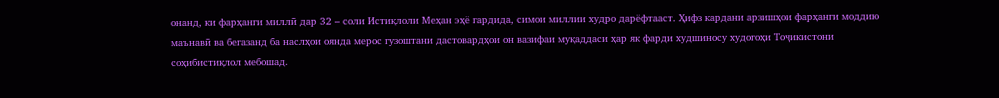онанд, ки фарҳанги миллӣ дар 32 – соли Истиқлоли Меҳан эҳё гардида, симои миллии худро дарёфтааст. Ҳифз кардани арзишҳои фарҳанги моддию маънавӣ ва бегазанд ба наслҳои оянда мерос гузоштани дастовардҳои он вазифаи муқаддаси ҳар як фарди худшиносу худогоҳи Тоҷикистони соҳибистиқлол мебошад.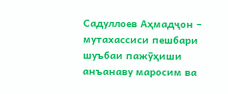Садуллоев Аҳмадҷон – мутахассиси пешбари шуъбаи пажӯҳиши анъанаву маросим ва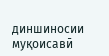диншиносии муқоисавӣ